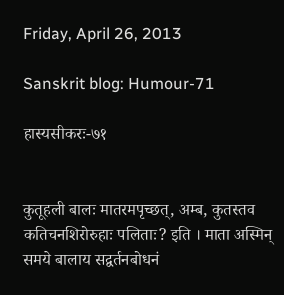Friday, April 26, 2013

Sanskrit blog: Humour-71

हास्यसीकरः-७१


कुतूहली बालः मातरमपृच्छत्, अम्ब, कुतस्तव कतिचनशिरोरुहाः पलिताः? इति । माता अस्मिन् समये बालाय सद्वर्तनबोधनं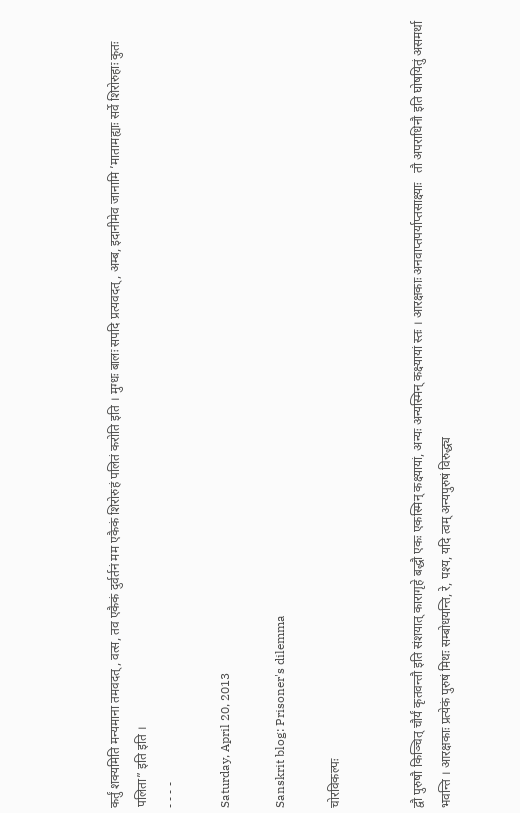कर्तुं शक्यमिति मन्यमाना तमवदत्, वत्स, तव एकैकं दुर्वर्तनं मम एकैकं शिरोरुहं पलितं करोति इति । मुग्धः बालः सपदि प्रत्यवदत्, अम्ब, इदानीमेव जानामि ’मातामह्याः सर्वे शिरोरुहाः कुतः पलिता” इति इति ।
- - - -

Saturday, April 20, 2013

Sanskrit blog: Prisoner's dilemma

चोरविकल्पः


द्वौ पुरुषौ किञ्चित् चौर्यं कृतवन्तौ इति संशयात् कारागृहे बद्धौ एकः एकस्मिन् कक्ष्यायां, अन्यः अन्यस्मिन् कक्ष्यायां स्तः । आरक्षकाः अनवाप्तपर्याप्तसाक्ष्याः   तौ अपराधिनौ इति घोषयितुं असमर्था भवन्ति । आरक्षकाः प्रत्येकं पुरुषं मिथः सम्बोधयन्ति, रे, पश्य, यदि त्वम् अन्यपुरुषं विरुद्ध्य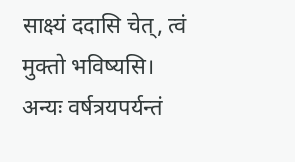साक्ष्यं ददासि चेत्, त्वं मुक्तो भविष्यसि। अन्यः वर्षत्रयपर्यन्तं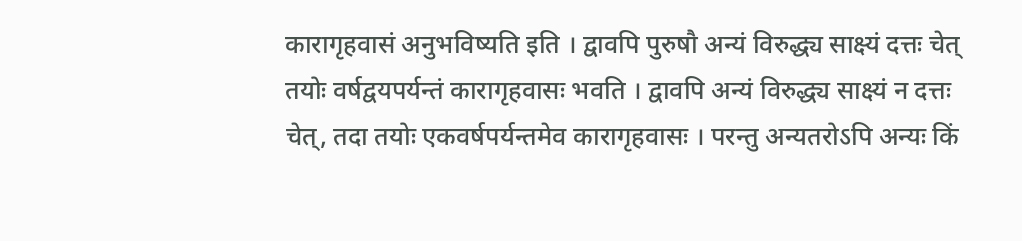कारागृहवासं अनुभविष्यति इति । द्वावपि पुरुषौ अन्यं विरुद्ध्य साक्ष्यं दत्तः चेत् तयोः वर्षद्वयपर्यन्तं कारागृहवासः भवति । द्वावपि अन्यं विरुद्ध्य साक्ष्यं न दत्तः चेत्, तदा तयोः एकवर्षपर्यन्तमेव कारागृहवासः । परन्तु अन्यतरोऽपि अन्यः किं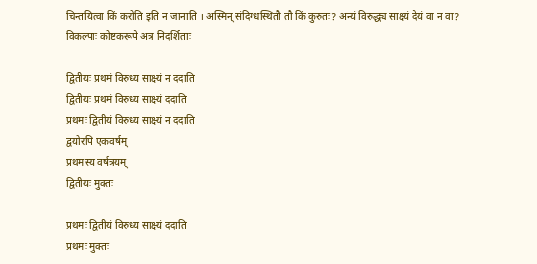चिन्तयित्वा किं करोति इति न जानाति । अस्मिन् संदिग्धस्थितौ तौ किं कुरुतः? अन्यं विरुद्ध्य साक्ष्यं देयं वा न वा? विकल्पाः कोष्टकरूपे अत्र निदर्शिताः

द्वितीयः प्रथमं विरुध्य साक्ष्यं न ददाति
द्वितीयः प्रथमं विरुध्य साक्ष्यं ददाति
प्रथमः द्वितीयं विरुध्य साक्ष्यं न ददाति
द्वयोरपि एकवर्षम्
प्रथमस्य वर्षत्रयम्
द्वितीयः मुक्तः

प्रथमः द्वितीयं विरुध्य साक्ष्यं ददाति
प्रथमः मुक्तः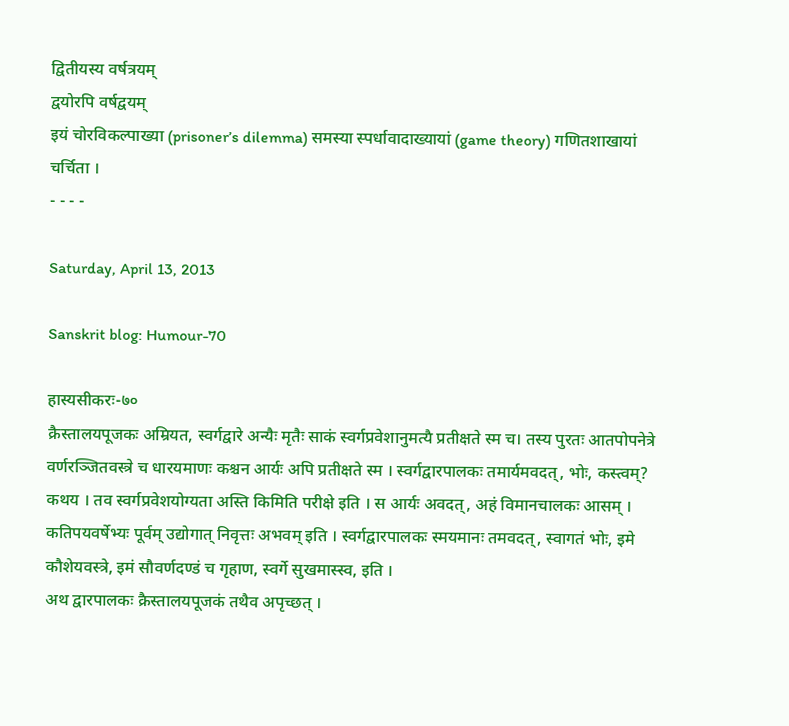द्वितीयस्य वर्षत्रयम्
द्वयोरपि वर्षद्वयम्
इयं चोरविकल्पाख्या (prisoner’s dilemma) समस्या स्पर्धावादाख्यायां (game theory) गणितशाखायां चर्चिता ।
- - - -

Saturday, April 13, 2013

Sanskrit blog: Humour-70

हास्यसीकरः-७०
क्रैस्तालयपूजकः अम्रियत, स्वर्गद्वारे अन्यैः मृतैः साकं स्वर्गप्रवेशानुमत्यै प्रतीक्षते स्म च। तस्य पुरतः आतपोपनेत्रे वर्णरञ्जितवस्त्रे च धारयमाणः कश्चन आर्यः अपि प्रतीक्षते स्म । स्वर्गद्वारपालकः तमार्यमवदत्, भोः, कस्त्वम्? कथय । तव स्वर्गप्रवेशयोग्यता अस्ति किमिति परीक्षे इति । स आर्यः अवदत्, अहं विमानचालकः आसम् । कतिपयवर्षेभ्यः पूर्वम् उद्योगात् निवृत्तः अभवम् इति । स्वर्गद्वारपालकः स्मयमानः तमवदत्, स्वागतं भोः, इमे कौशेयवस्त्रे, इमं सौवर्णदण्डं च गृहाण, स्वर्गे सुखमास्स्व, इति ।
अथ द्वारपालकः क्रैस्तालयपूजकं तथैव अपृच्छत् ।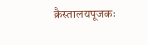क्रैस्तालयपूजकः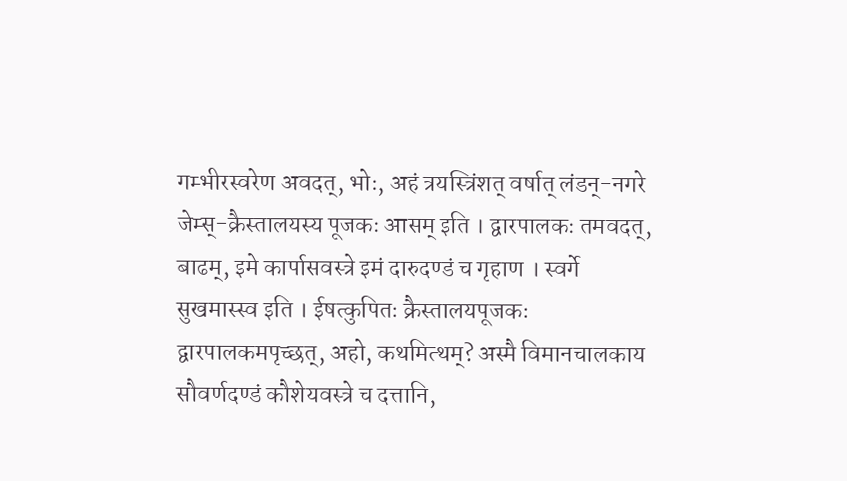गम्भीरस्वरेण अवदत्, भोः, अहं त्रयस्त्रिंशत् वर्षात् लंडन्-नगरे जेम्स्-क्रैस्तालयस्य पूजकः आसम् इति । द्वारपालकः तमवदत्, बाढम्, इमे कार्पासवस्त्रे इमं दारुदण्डं च गृहाण । स्वर्गे सुखमास्स्व इति । ईषत्कुपितः क्रैस्तालयपूजकः द्वारपालकमपृच्छत्, अहो, कथमित्थम्? अस्मै विमानचालकाय सौवर्णदण्डं कौशेयवस्त्रे च दत्तानि,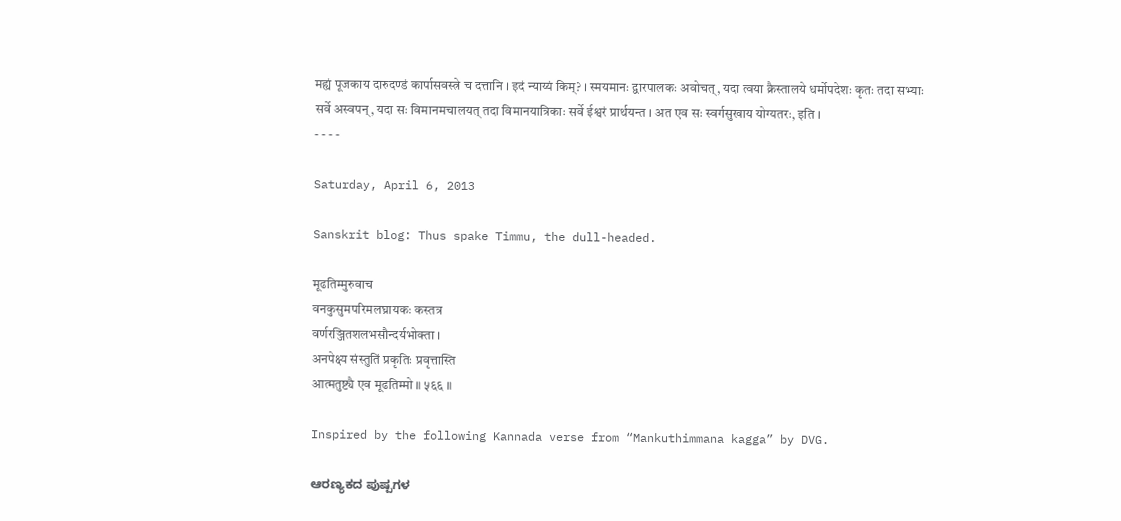मह्यं पूजकाय दारुदण्डं कार्पासवस्त्रे च दत्तानि । इदं न्याय्यं किम्? । स्मयमानः द्वारपालकः अवोचत्, यदा त्वया क्रैस्तालये धर्मोपदेशः कृतः तदा सभ्याः सर्वे अस्वपन्, यदा सः विमानमचालयत् तदा विमानयात्रिकाः सर्वे ईश्वरं प्रार्थयन्त । अत एव सः स्वर्गसुखाय योग्यतरः, इति ।
- - - -

Saturday, April 6, 2013

Sanskrit blog: Thus spake Timmu, the dull-headed.

मूढतिम्मुरुवाच
वनकुसुमपरिमलघ्रायकः कस्तत्र
वर्णरञ्जितशलभसौन्दर्यभोक्ता ।
अनपेक्ष्य संस्तुतिं प्रकृतिः प्रवृत्तास्ति
आत्मतुष्ट्यै एव मूढतिम्मो ॥ ५६६ ॥

Inspired by the following Kannada verse from “Mankuthimmana kagga” by DVG.

ಆರಣ್ಯಕದ ಪುಷ್ಪಗಳ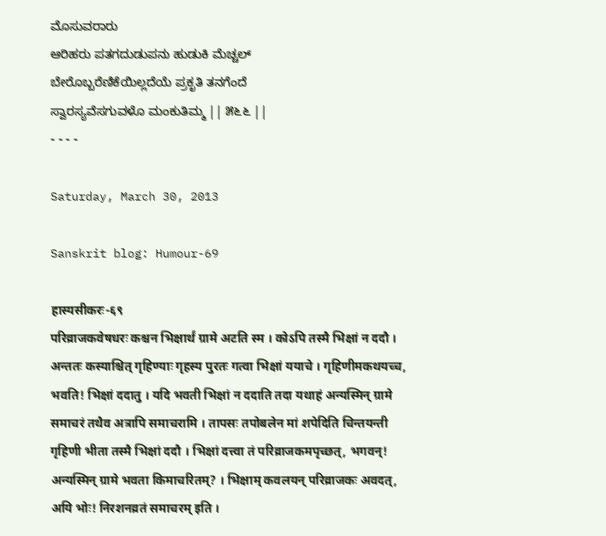ಮೊಸುವರಾರು
ಆರಿಹರು ಪತಗದುಡುಪನು ಹುಡುಕಿ ಮೆಚ್ಚಲ್
ಬೇರೊಬ್ಬರೆಣಿಕೆಯಿಲ್ಲದೆಯೆ ಪ್ರಕೃತಿ ತನಗೆಂದೆ
ಸ್ವಾರಸ್ಯವೆಸಗುವಳೊ ಮಂಕುತಿಮ್ಮ || ೫೬೬ ||
- - - -

Saturday, March 30, 2013

Sanskrit blog: Humour-69

हास्यसीकरः-६९
परिव्राजकवेषधरः कश्चन भिक्षार्थं ग्रामे अटति स्म । कोऽपि तस्मै भिक्षां न ददौ । अन्ततः कस्याश्चित् गृहिण्याः गृहस्य पुरतः गत्वा भिक्षां ययाचे । गृहिणीमकथयच्च, भवति! भिक्षां ददातु । यदि भवती भिक्षां न ददाति तदा यथाहं अन्यस्मिन् ग्रामे समाचरं तथैव अत्रापि समाचरामि । तापसः तपोबलेन मां शपेदिति चिन्तयन्ती गृहिणी भीता तस्मै भिक्षां ददौ । भिक्षां दत्त्वा तं परिव्राजकमपृच्छत्, भगवन्! अन्यस्मिन् ग्रामे भवता किमाचरितम्? । भिक्षाम् कवलयन् परिव्राजकः अवदत्, अयि भोः! निरशनव्रतं समाचरम् इति ।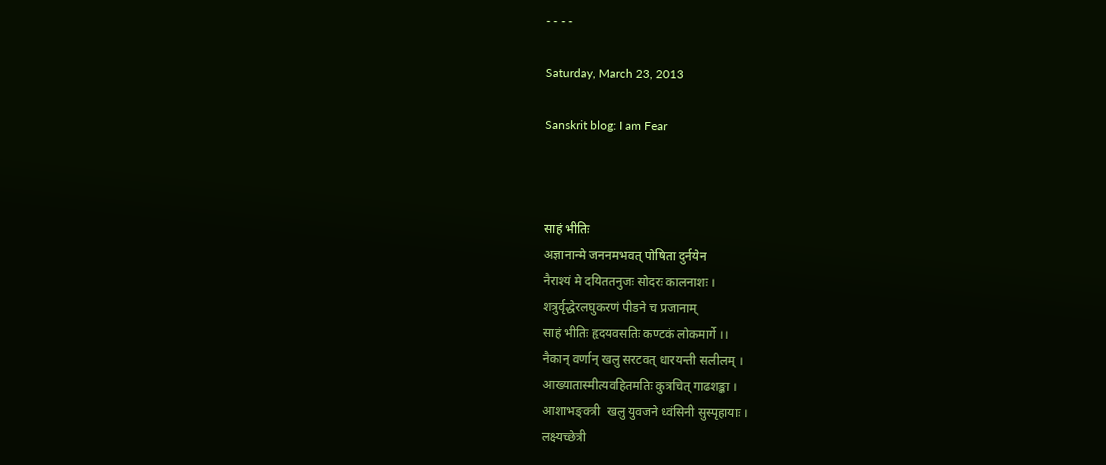- - - -

Saturday, March 23, 2013

Sanskrit blog: I am Fear



साहं भीतिः
अज्ञानान्मे जननमभवत् पोषिता दुर्नयेन
नैराश्यं मे दयिततनुजः सोदरः कालनाशः ।
शत्रुर्वृद्धेरलघुकरणं पीडने च प्रजानाम्
साहं भीतिः हृदयवसतिः कण्टकं लोकमार्गे ।।
नैकान् वर्णान् खलु सरटवत् धारयन्ती सलीलम् ।
आख्यातास्मीत्यवहितमतिः कुत्रचित् गाढशङ्का ।
आशाभङ्क्त्री  खलु युवजने ध्वंसिनी सुस्पृहायाः ।
लक्ष्यच्छेत्री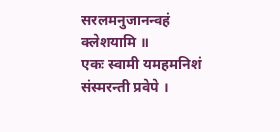सरलमनुजानन्वहं क्लेशयामि ॥
एकः स्वामी यमहमनिशं संस्मरन्ती प्रवेपे ।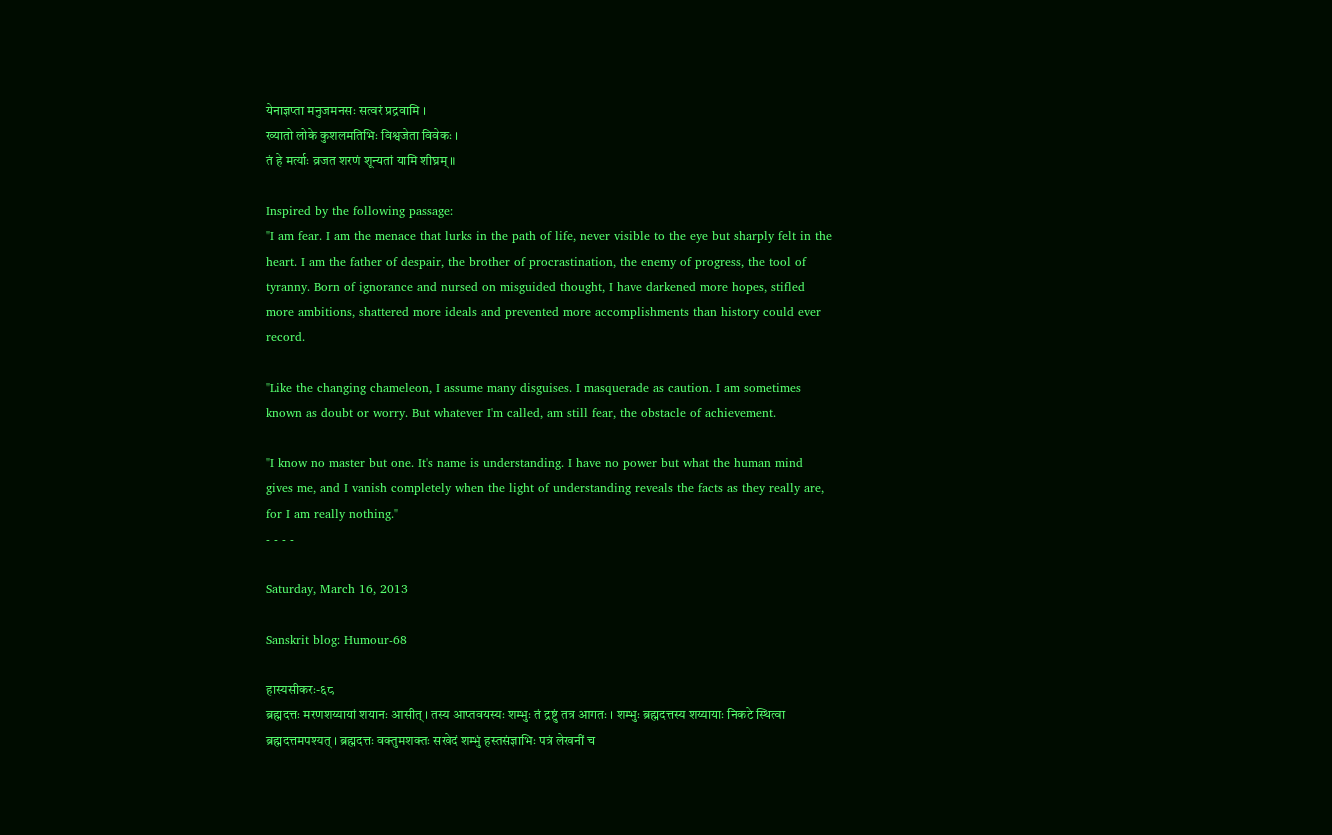येनाज्ञप्ता मनुजमनसः सत्वरं प्रद्रवामि ।
ख्यातो लोके कुशलमतिभिः विश्वजेता विवेकः ।
तं हे मर्त्याः व्रजत शरणं शून्यतां यामि शीघ्रम् ॥

Inspired by the following passage:
"I am fear. I am the menace that lurks in the path of life, never visible to the eye but sharply felt in the heart. I am the father of despair, the brother of procrastination, the enemy of progress, the tool of tyranny. Born of ignorance and nursed on misguided thought, I have darkened more hopes, stifled more ambitions, shattered more ideals and prevented more accomplishments than history could ever record.

"Like the changing chameleon, I assume many disguises. I masquerade as caution. I am sometimes known as doubt or worry. But whatever I'm called, am still fear, the obstacle of achievement.

"I know no master but one. It's name is understanding. I have no power but what the human mind gives me, and I vanish completely when the light of understanding reveals the facts as they really are, for I am really nothing."
- - - -

Saturday, March 16, 2013

Sanskrit blog: Humour-68

हास्यसीकरः-६८
ब्रह्मदत्तः मरणशय्यायां शयानः आसीत् । तस्य आप्तवयस्यः शम्भुः तं द्रष्टुं तत्र आगतः । शम्भुः ब्रह्मदत्तस्य शय्यायाः निकटे स्थित्वा ब्रह्मदत्तमपश्यत् । ब्रह्मदत्तः वक्तुमशक्तः सखेदं शम्भुं हस्तसंज्ञाभिः पत्रं लेखनीं च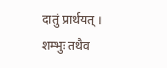दातुं प्रार्थयत् । शम्भुः तथैव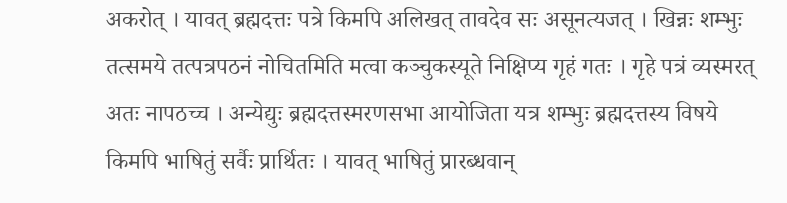अकरोत् । यावत् ब्रह्मदत्तः पत्रे किमपि अलिखत् तावदेव सः असूनत्यजत् । खिन्नः शम्भुः तत्समये तत्पत्रपठनं नोचितमिति मत्वा कञ्चुकस्यूते निक्षिप्य गृहं गतः । गृहे पत्रं व्यस्मरत् अतः नापठच्च । अन्येद्युः ब्रह्मदत्तस्मरणसभा आयोजिता यत्र शम्भुः ब्रह्मदत्तस्य विषये किमपि भाषितुं सर्वैः प्रार्थितः । यावत् भाषितुं प्रारब्धवान्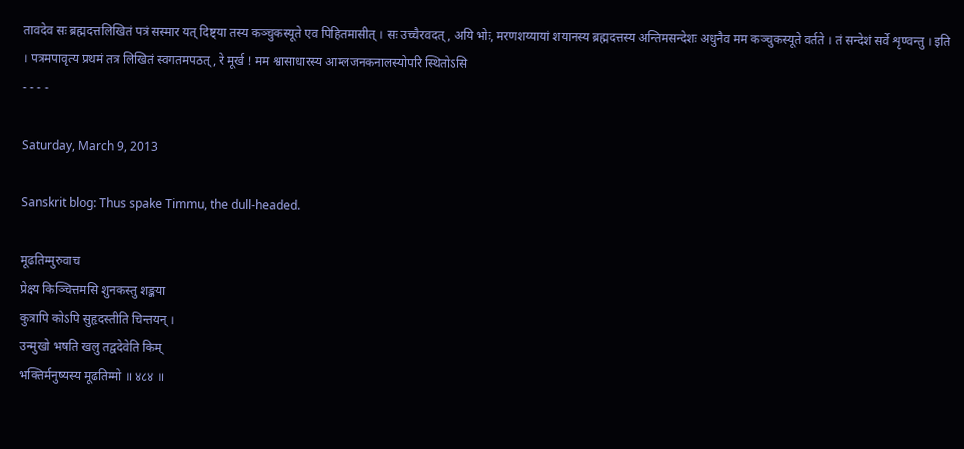तावदेव सः ब्रह्मदत्तलिखितं पत्रं सस्मार यत् दिष्ट्या तस्य कञ्चुकस्यूते एव पिहितमासीत् । सः उच्चैरवदत्, अयि भोः, मरणशय्यायां शयानस्य ब्रह्मदत्तस्य अन्तिमसन्देशः अधुनैव मम कञ्चुकस्यूते वर्तते । तं सन्देशं सर्वे शृण्वन्तु । इति । पत्रमपावृत्य प्रथमं तत्र लिखितं स्वगतमपठत्, रे मूर्ख ! मम श्वासाधारस्य आम्लजनकनालस्योपरि स्थितोऽसि
- - - -

Saturday, March 9, 2013

Sanskrit blog: Thus spake Timmu, the dull-headed.

मूढतिम्मुरुवाच
प्रेक्ष्य किञ्चित्तमसि शुनकस्तु शङ्कया
कुत्रापि कोऽपि सुहृदस्तीति चिन्तयन् ।
उन्मुखो भषति खलु तद्वदेवेति किम्
भक्तिर्मनुष्यस्य मूढतिम्मो ॥ ४८४ ॥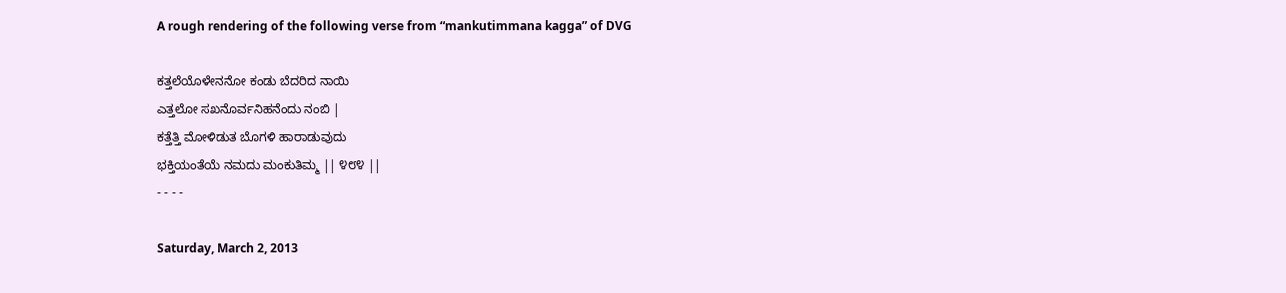A rough rendering of the following verse from “mankutimmana kagga” of DVG

ಕತ್ತಲೆಯೊಳೇನನೋ ಕಂಡು ಬೆದರಿದ ನಾಯಿ
ಎತ್ತಲೋ ಸಖನೊರ್ವನಿಹನೆಂದು ನಂಬಿ |
ಕತ್ತೆತ್ತಿ ಮೋಳಿಡುತ ಬೊಗಳಿ ಹಾರಾಡುವುದು
ಭಕ್ತಿಯಂತೆಯೆ ನಮದು ಮಂಕುತಿಮ್ಮ || ೪೮೪ ||
- - - -

Saturday, March 2, 2013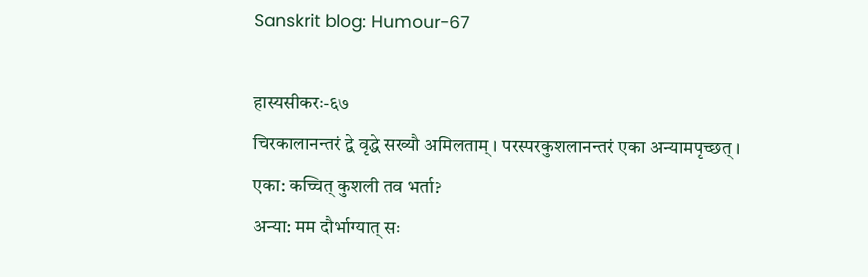Sanskrit blog: Humour-67

हास्यसीकरः-६७
चिरकालानन्तरं द्वे वृद्धे सख्यौ अमिलताम् । परस्परकुशलानन्तरं एका अन्यामपृच्छत् ।
एका: कच्चित् कुशली तव भर्ता?
अन्या: मम दौर्भाग्यात् सः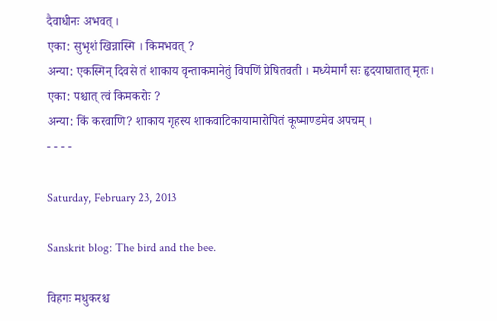दैवाधीनः अभवत् ।
एका: सुभृशं खिन्नास्मि । किमभवत् ?
अन्या: एकस्मिन् दिवसे तं शाकाय वृन्ताकमानेतुं विपणिं प्रेषितवती । मध्येमार्गं सः हृदयाघातात् मृतः।
एका: पश्चात् त्वं किमकरोः ?
अन्या: किं करवाणि? शाकाय गृहस्य शाकवाटिकायामारोपितं कूष्माण्डमेव अपचम् ।
- - - -

Saturday, February 23, 2013

Sanskrit blog: The bird and the bee.

विहगः मधुकरश्च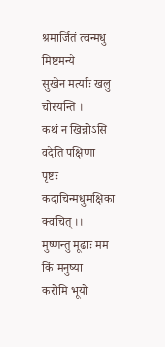श्रमार्जितं त्वन्मधु मिष्टमन्ये
सुखेन मर्त्याः खलु चोरयन्ति ।
कथं न खिन्नोऽसि वदेति पक्षिणा
पृष्टः कदाचिन्मधुमक्षिका क्वचित् ।।
मुष्णन्तु मूढाः मम किं मनुष्या
करोमि भूयो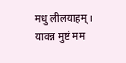मधु लीलयाहम् ।
यावन्न मुष्टं मम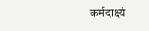कर्मदाक्ष्यं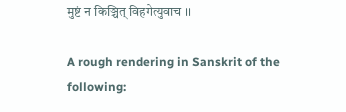मुष्टं न किञ्चित् विहगेत्युवाच ।।

A rough rendering in Sanskrit of the following: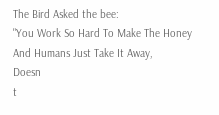The Bird Asked the bee:
"You Work So Hard To Make The Honey And Humans Just Take It Away,
Doesn
t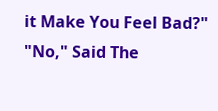it Make You Feel Bad?"
"No," Said The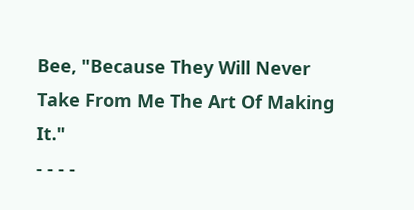Bee, "Because They Will Never
Take From Me The Art Of Making It."
- - - -